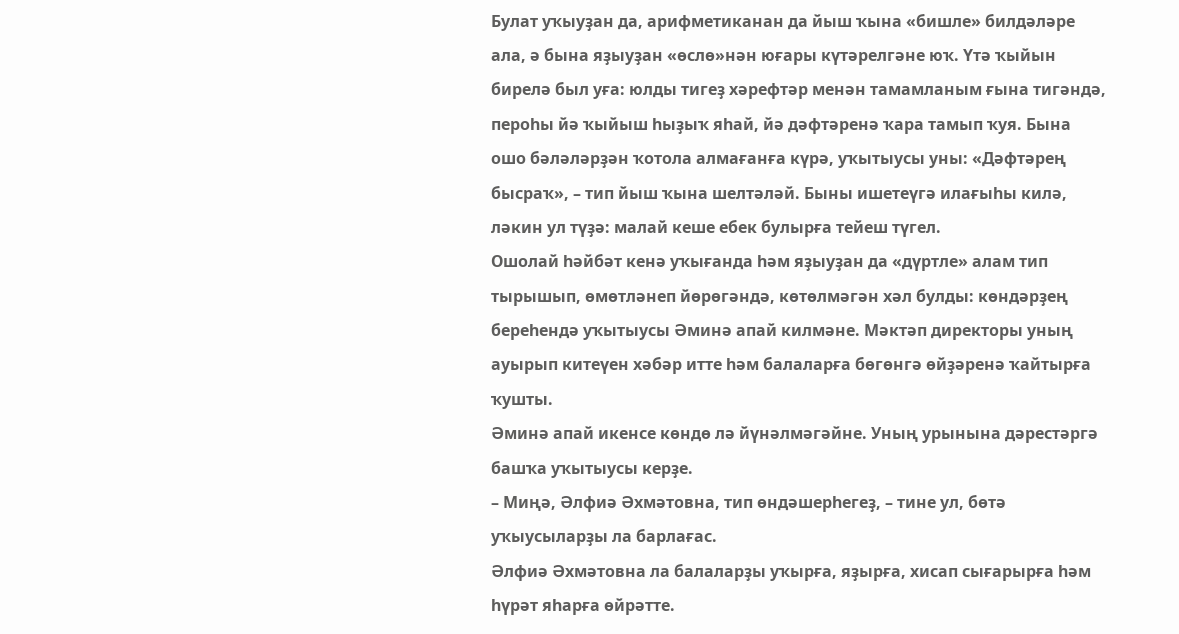Булат уҡыуҙан да, арифметиканан да йыш ҡына «бишле» билдәләре ала, ә бына яҙыуҙан «өслө»нән юғары күтәрелгәне юҡ. Үтә ҡыйын бирелә был уға: юлды тигеҙ хәрефтәр менән тамамланым ғына тигәндә, пероһы йә ҡыйыш һыҙыҡ яһай, йә дәфтәренә ҡара тамып ҡуя. Бына ошо бәләләрҙән ҡотола алмағанға күрә, уҡытыусы уны: «Дәфтәрең бысраҡ», – тип йыш ҡына шелтәләй. Быны ишетеүгә илағыһы килә, ләкин ул түҙә: малай кеше ебек булырға тейеш түгел.
Ошолай һәйбәт кенә уҡығанда һәм яҙыуҙан да «дүртле» алам тип тырышып, өмөтләнеп йөрөгәндә, көтөлмәгән хәл булды: көндәрҙең береһендә уҡытыусы Әминә апай килмәне. Мәктәп директоры уның ауырып китеүен хәбәр итте һәм балаларға бөгөнгә өйҙәренә ҡайтырға ҡушты.
Әминә апай икенсе көндө лә йүнәлмәгәйне. Уның урынына дәрестәргә башҡа уҡытыусы керҙе.
– Миңә, Әлфиә Әхмәтовна, тип өндәшерһегеҙ, – тине ул, бөтә уҡыусыларҙы ла барлағас.
Әлфиә Әхмәтовна ла балаларҙы уҡырға, яҙырға, хисап сығарырға һәм һүрәт яһарға өйрәтте.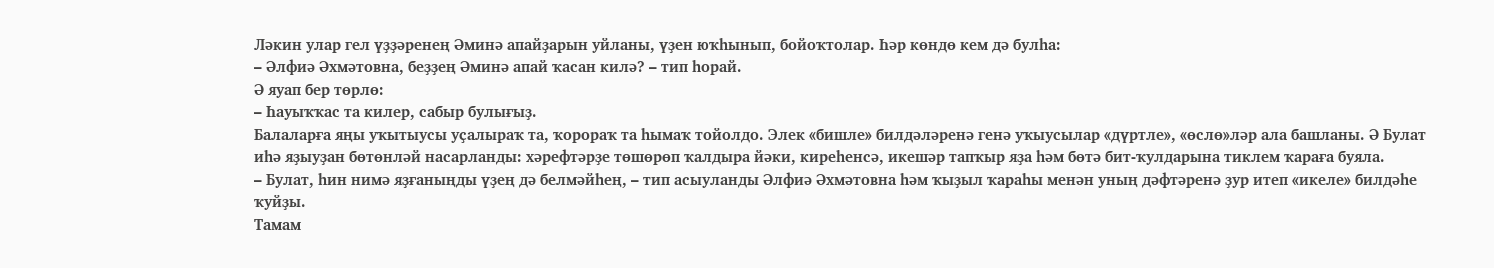Ләкин улар гел үҙҙәренең Әминә апайҙарын уйланы, үҙен юҡһынып, бойоҡтолар. Һәр көндө кем дә булһа:
– Әлфиә Әхмәтовна, беҙҙең Әминә апай ҡасан килә? – тип һорай.
Ә яуап бер төрлө:
– Һауыҡҡас та килер, сабыр булығыҙ.
Балаларға яңы уҡытыусы уҫалыраҡ та, ҡорораҡ та һымаҡ тойолдо. Элек «бишле» билдәләренә генә уҡыусылар «дүртле», «өслө»ләр ала башланы. Ә Булат иһә яҙыуҙан бөтөнләй насарланды: хәрефтәрҙе төшөрөп ҡалдыра йәки, киреһенсә, икешәр тапҡыр яҙа һәм бөтә бит-ҡулдарына тиклем ҡараға буяла.
– Булат, һин нимә яҙғаныңды үҙең дә белмәйһең, – тип асыуланды Әлфиә Әхмәтовна һәм ҡыҙыл ҡараһы менән уның дәфтәренә ҙур итеп «икеле» билдәһе ҡуйҙы.
Тамам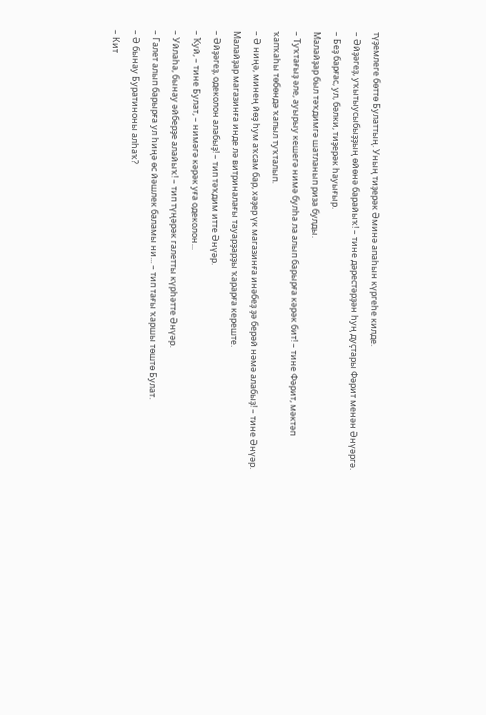түҙемлеге бөттө Булаттың. Уның тиҙерәк Әминә апаһын күргеһе килде.
– Әйҙәгеҙ, уҡытыусыбыҙҙың өйөнә барайыҡ! – тине дәрестәрҙән һуң дуҫтары Фәрит менән Әнүәргә. – Беҙ барғас, ул, бәлки, тиҙерәк һауығыр.
Малайҙар был тәҡдимгә шатланып риза булды.
– Туҡтағыҙ әле, ауырыу кешегә нимә булһа ла алып барырға кәрәк бит! – тине Фәрит, мәктәп ҡапҡаһы төбөндә ҡапыл туҡталып.
– Ә ниңә, минең йөҙ һум аҡсам бар, хәҙер үк магазинға инәбеҙ ҙә берәй нәмә алабыҙ! – тине Әнүәр.
Малайҙар магазинға инде лә витриналағы тауарҙарҙы ҡарарға кереште.
– Әйҙәгеҙ, одеколон алабыҙ! – тип тәҡдим итте Әнүәр.
– Ҡуй, – тине Булат, – нимәгә кәрәк уға одеколон...
– Уйлаһа, бынау әйберҙе алайыҡ! – тип түңәрәк галетты күрһәтте Әнүәр.
– Галет алып барырға ул һиңә өс йәшлек баламы ни... – тип тағы ҡаршы төштө Булат.
– Ә бынау Буратиноны алһаҡ?
– Кит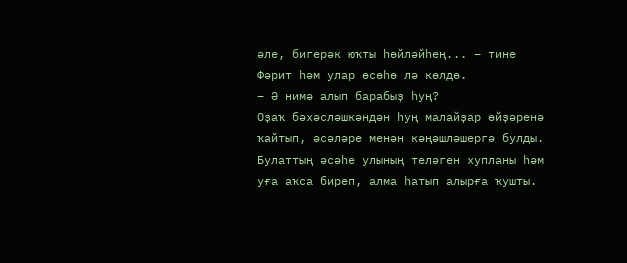әле, бигерәк юҡты һөйләйһең... – тине Фәрит һәм улар өсөһө лә көлдө.
– Ә нимә алып барабыҙ һуң?
Оҙаҡ бәхәсләшкәндән һуң малайҙар өйҙәренә ҡайтып, әсәләре менән кәңәшләшергә булды. Булаттың әсәһе улының теләген хупланы һәм уға аҡса биреп, алма һатып алырға ҡушты.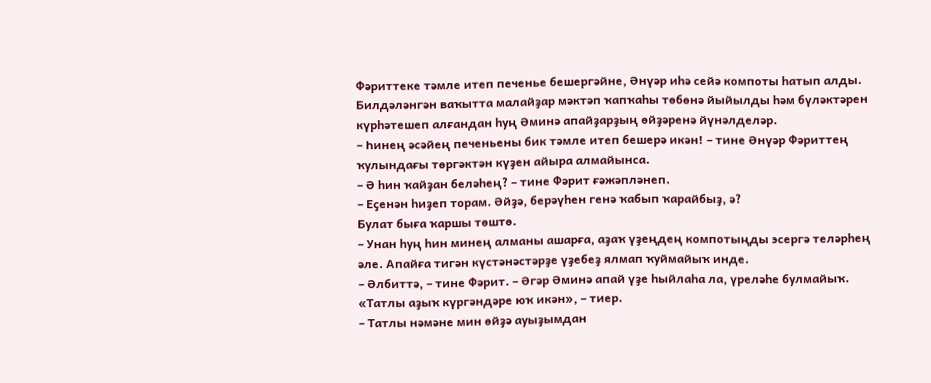Фәриттеке тәмле итеп печенье бешергәйне, Әнүәр иһә сейә компоты һатып алды.
Билдәләнгән ваҡытта малайҙар мәктәп ҡапҡаһы төбөнә йыйылды һәм бүләктәрен күрһәтешеп алғандан һуң Әминә апайҙарҙың өйҙәренә йүнәлделәр.
– Һинең әсәйең печеньены бик тәмле итеп бешерә икән! – тине Әнүәр Фәриттең ҡулындағы төргәктән күҙен айыра алмайынса.
– Ә һин ҡайҙан беләһең? – тине Фәрит ғәжәпләнеп.
– Еҫенән һиҙеп торам. Әйҙә, берәүһен генә ҡабып ҡарайбыҙ, ә?
Булат быға ҡаршы төштө.
– Унан һуң һин минең алманы ашарға, аҙаҡ үҙеңдең компотыңды эсергә теләрһең әле. Апайға тигән күстәнәстәрҙе үҙебеҙ ялмап ҡуймайыҡ инде.
– Әлбиттә, – тине Фәрит. – Әгәр Әминә апай үҙе һыйлаһа ла, үреләһе булмайыҡ. «Татлы аҙыҡ күргәндәре юҡ икән», – тиер.
– Татлы нәмәне мин өйҙә ауыҙымдан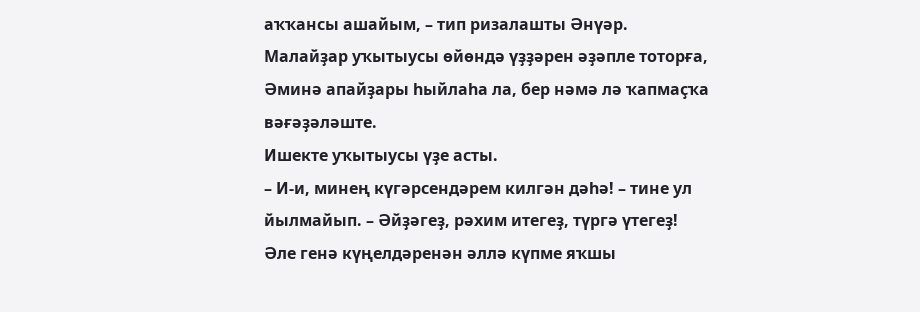аҡҡансы ашайым, – тип ризалашты Әнүәр.
Малайҙар уҡытыусы өйөндә үҙҙәрен әҙәпле тоторға, Әминә апайҙары һыйлаһа ла, бер нәмә лә ҡапмаҫҡа вәғәҙәләште.
Ишекте уҡытыусы үҙе асты.
– И-и, минең күгәрсендәрем килгән дәһә! – тине ул йылмайып. – Әйҙәгеҙ, рәхим итегеҙ, түргә үтегеҙ!
Әле генә күңелдәренән әллә күпме яҡшы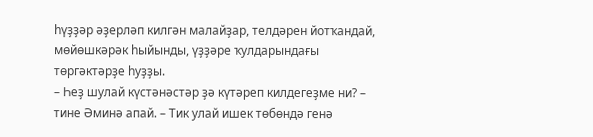һүҙҙәр әҙерләп килгән малайҙар, телдәрен йотҡандай, мөйөшкәрәк һыйынды, үҙҙәре ҡулдарындағы төргәктәрҙе һуҙҙы.
– Һеҙ шулай күстәнәстәр ҙә күтәреп килдегеҙме ни? – тине Әминә апай. – Тик улай ишек төбөндә генә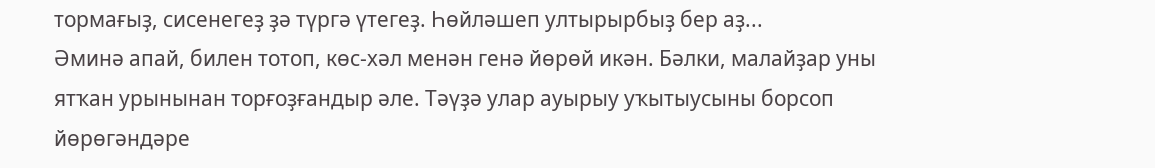тормағыҙ, сисенегеҙ ҙә түргә үтегеҙ. Һөйләшеп ултырырбыҙ бер аҙ...
Әминә апай, билен тотоп, көс-хәл менән генә йөрөй икән. Бәлки, малайҙар уны ятҡан урынынан торғоҙғандыр әле. Тәүҙә улар ауырыу уҡытыусыны борсоп йөрөгәндәре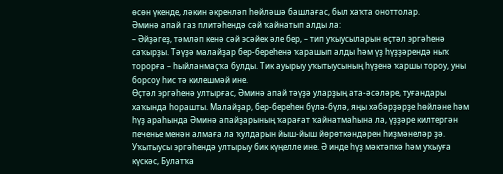өсөн үкенде, ләкин әкренләп һөйләшә башлағас, был хаҡта оноттолар.
Әминә апай газ плитәһендә сәй ҡайнатып алды ла:
– Әйҙәгеҙ, тәмләп кенә сәй эсәйек әле бер, – тип уҡыусыларын өҫтәл эргәһенә саҡырҙы. Тәүҙә малайҙар бер-береһенә ҡарашып алды һәм үҙ һүҙҙәрендә ныҡ торорға – һыйланмаҫҡа булды. Тик ауырыу уҡытыусының һүҙенә ҡаршы тороу, уны борсоу һис тә килешмәй ине.
Өҫтәл эргәһенә ултырғас, Әминә апай тәүҙә уларҙың ата-әсәләре, туғандары хаҡында һорашты. Малайҙар, бер-береһен бүлә-бүлә, яңы хәбәрҙәрҙе һөйләне һәм һүҙ араһында Әминә апайҙарының ҡарағат ҡайнатмаһына ла, үҙҙәре килтергән печенье менән алмаға ла ҡулдарын йыш-йыш йөрөткәндәрен һиҙмәнеләр ҙә. Уҡытыусы эргәһендә ултырыу бик күңелле ине. Ә инде һүҙ мәктәпкә һәм уҡыуға күскәс, Булатҡа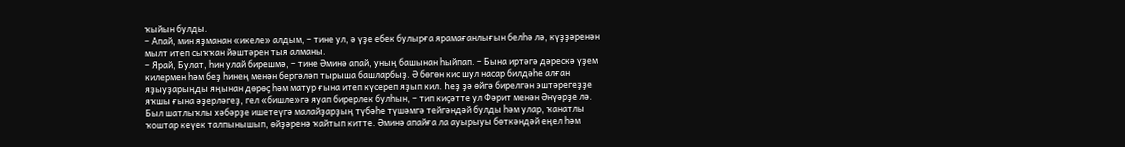ҡыйын булды.
– Апай, мин яҙманан «икеле» алдым, – тине ул, ә үҙе ебек булырға ярамағанлығын белһә лә, күҙҙәренән мылт итеп сыҡҡан йәштәрен тыя алманы.
– Ярай, Булат, һин улай бирешмә, – тине Әминә апай, уның башынан һыйпап. – Бына иртәгә дәрескә үҙем килермен һәм беҙ һинең менән бергәләп тырыша башларбыҙ. Ә бөгөн кис шул насар билдәһе алған яҙыуҙарыңды яңынан дөрөҫ һәм матур ғына итеп күсереп яҙып кил. Һеҙ ҙә өйгә бирелгән эштәрегеҙҙе яҡшы ғына әҙерләгеҙ, гел «бишле»гә яуап бирерлек булһын, – тип киҫәтте ул Фәрит менән Әнүәрҙе лә.
Был шатлыҡлы хәбәрҙе ишетеүгә малайҙарҙың түбәһе түшәмгә тейгәндәй булды һәм улар, ҡанатлы ҡоштар кеүек талпынышып, өйҙәренә ҡайтып китте. Әминә апайға ла ауырыуы бөткәндәй еңел һәм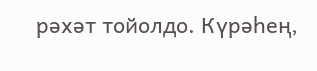рәхәт тойолдо. Күрәһең,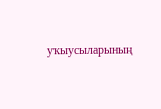уҡыусыларының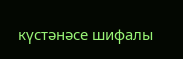күстәнәсе шифалы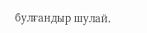булғандыр шулай.